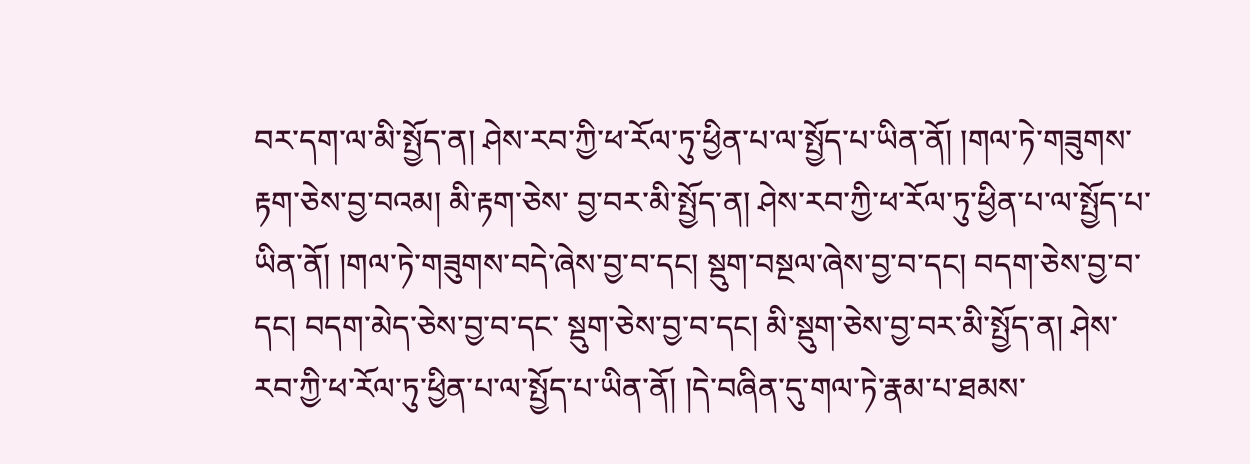བར་དག་ལ་མི་སྤྱོད་ན། ཤེས་རབ་ཀྱི་ཕ་རོལ་ཏུ་ཕྱིན་པ་ལ་སྤྱོད་པ་ཡིན་ནོ། །གལ་ཏེ་གཟུགས་རྟག་ཅེས་བྱ་བའམ། མི་རྟག་ཅེས་ བྱ་བར་མི་སྤྱོད་ན། ཤེས་རབ་ཀྱི་ཕ་རོལ་ཏུ་ཕྱིན་པ་ལ་སྤྱོད་པ་ཡིན་ནོ། །གལ་ཏེ་གཟུགས་བདེ་ཞེས་བྱ་བ་དང། སྡུག་བསྔལ་ཞེས་བྱ་བ་དང། བདག་ཅེས་བྱ་བ་དང། བདག་མེད་ཅེས་བྱ་བ་དང་ སྡུག་ཅེས་བྱ་བ་དང། མི་སྡུག་ཅེས་བྱ་བར་མི་སྤྱོད་ན། ཤེས་རབ་ཀྱི་ཕ་རོལ་ཏུ་ཕྱིན་པ་ལ་སྤྱོད་པ་ཡིན་ནོ། །དེ་བཞིན་དུ་གལ་ཏེ་རྣམ་པ་ཐམས་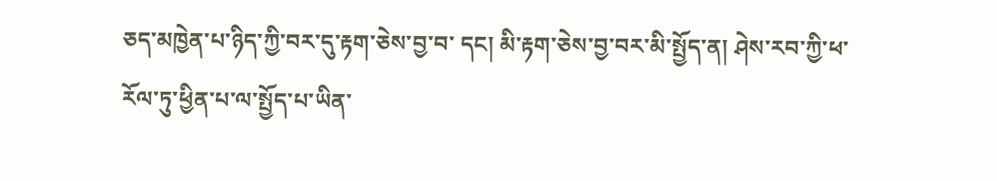ཅད་མཁྱེན་པ་ཉིད་ཀྱི་བར་དུ་རྟག་ཅེས་བྱ་བ་ དང། མི་རྟག་ཅེས་བྱ་བར་མི་སྤྱོད་ན། ཤེས་རབ་ཀྱི་ཕ་རོལ་ཏུ་ཕྱིན་པ་ལ་སྤྱོད་པ་ཡིན་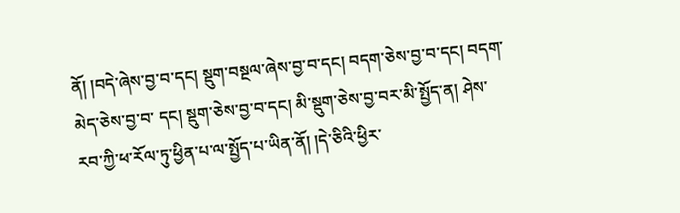ནོ། །བདེ་ཞེས་བྱ་བ་དང། སྡུག་བསྔལ་ཞེས་བྱ་བ་དང། བདག་ཅེས་བྱ་བ་དང། བདག་མེད་ཅེས་བྱ་བ་ དང། སྡུག་ཅེས་བྱ་བ་དང། མི་སྡུག་ཅེས་བྱ་བར་མི་སྤྱོད་ན། ཤེས་རབ་ཀྱི་ཕ་རོལ་ཏུ་ཕྱིན་པ་ལ་སྤྱོད་པ་ཡིན་ནོ། །དེ་ཅིའི་ཕྱིར་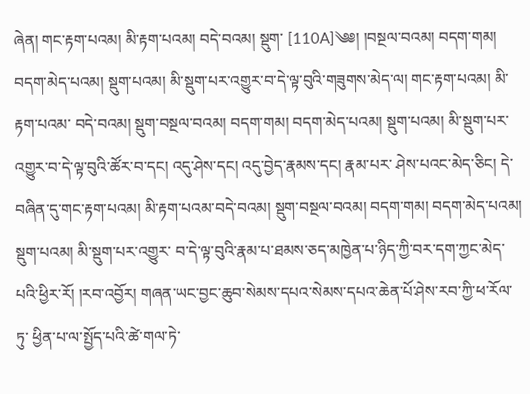ཞེན། གང་རྟག་པའམ། མི་རྟག་པའམ། བདེ་བའམ། སྡུག་ [110A]༄༅། །བསྔལ་བའམ། བདག་གམ། བདག་མེད་པའམ། སྡུག་པའམ། མི་སྡུག་པར་འགྱུར་བ་དེ་ལྟ་བུའི་གཟུགས་མེད་ལ། གང་རྟག་པའམ། མི་རྟག་པའམ་ བདེ་བའམ། སྡུག་བསྔལ་བའམ། བདག་གམ། བདག་མེད་པའམ། སྡུག་པའམ། མི་སྡུག་པར་འགྱུར་བ་དེ་ལྟ་བུའི་ཚོར་བ་དང། འདུ་ཤེས་དང། འདུ་བྱེད་རྣམས་དང། རྣམ་པར་ ཤེས་པའང་མེད་ཅིང། དེ་བཞིན་དུ་གང་རྟག་པའམ། མི་རྟག་པའམ་བདེ་བའམ། སྡུག་བསྔལ་བའམ། བདག་གམ། བདག་མེད་པའམ། སྡུག་པའམ། མི་སྡུག་པར་འགྱུར་ བ་དེ་ལྟ་བུའི་རྣམ་པ་ཐམས་ཅད་མཁྱེན་པ་ཉིད་ཀྱི་བར་དག་ཀྱང་མེད་པའི་ཕྱིར་རོ། །རབ་འབྱོར། གཞན་ཡང་བྱང་ཆུབ་སེམས་དཔའ་སེམས་དཔའ་ཆེན་པོ་ཤེས་རབ་ཀྱི་ཕ་རོལ་ཏུ་ ཕྱིན་པ་ལ་སྤྱོད་པའི་ཚེ་གལ་ཏེ་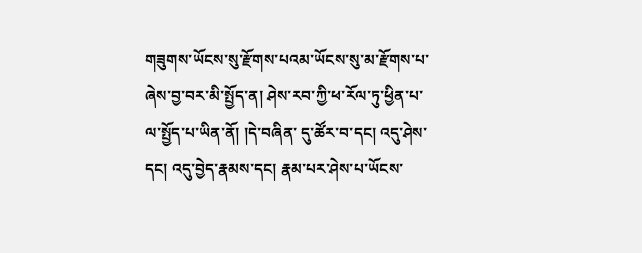གཟུགས་ཡོངས་སུ་རྫོགས་པའམ་ཡོངས་སུ་མ་རྫོགས་པ་ཞེས་བྱ་བར་མི་སྤྱོད་ན། ཤེས་རབ་ཀྱི་ཕ་རོལ་ཏུ་ཕྱིན་པ་ལ་སྤྱོད་པ་ཡིན་ནོ། །དེ་བཞིན་ དུ་ཚོར་བ་དང། འདུ་ཤེས་དང། འདུ་བྱེད་རྣམས་དང། རྣམ་པར་ཤེས་པ་ཡོངས་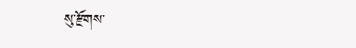སུ་རྫོགས་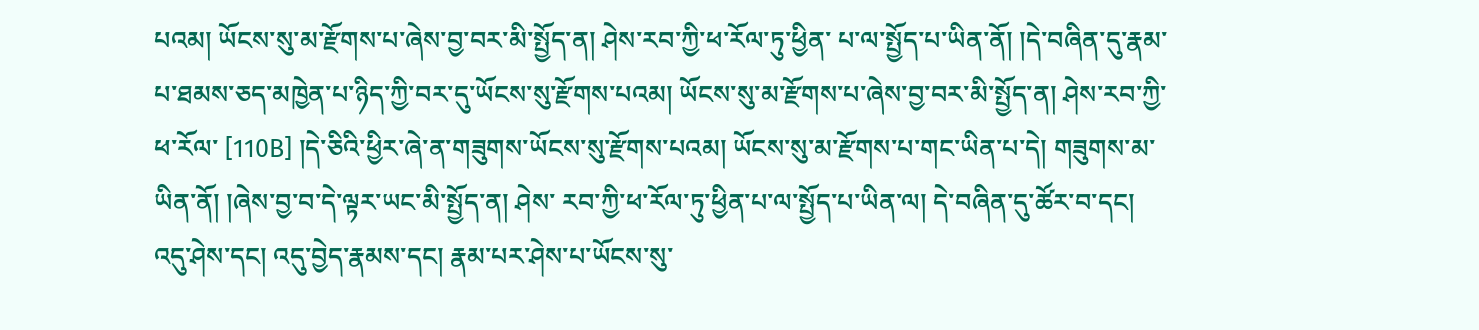པའམ། ཡོངས་སུ་མ་རྫོགས་པ་ཞེས་བྱ་བར་མི་སྤྱོད་ན། ཤེས་རབ་ཀྱི་ཕ་རོལ་ཏུ་ཕྱིན་ པ་ལ་སྤྱོད་པ་ཡིན་ནོ། །དེ་བཞིན་དུ་རྣམ་པ་ཐམས་ཅད་མཁྱེན་པ་ཉིད་ཀྱི་བར་དུ་ཡོངས་སུ་རྫོགས་པའམ། ཡོངས་སུ་མ་རྫོགས་པ་ཞེས་བྱ་བར་མི་སྤྱོད་ན། ཤེས་རབ་ཀྱི་ཕ་རོལ་ [110B] །དེ་ཅིའི་ཕྱིར་ཞེ་ན་གཟུགས་ཡོངས་སུ་རྫོགས་པའམ། ཡོངས་སུ་མ་རྫོགས་པ་གང་ཡིན་པ་དེ། གཟུགས་མ་ཡིན་ནོ། །ཞེས་བྱ་བ་དེ་ལྟར་ཡང་མི་སྤྱོད་ན། ཤེས་ རབ་ཀྱི་ཕ་རོལ་ཏུ་ཕྱིན་པ་ལ་སྤྱོད་པ་ཡིན་ལ། དེ་བཞིན་དུ་ཚོར་བ་དང། འདུ་ཤེས་དང། འདུ་བྱེད་རྣམས་དང། རྣམ་པར་ཤེས་པ་ཡོངས་སུ་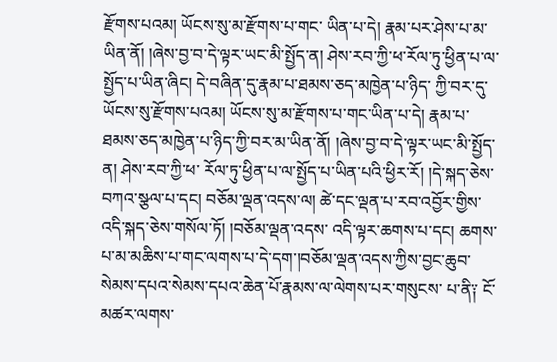རྫོགས་པའམ། ཡོངས་སུ་མ་རྫོགས་པ་གང་ ཡིན་པ་དེ། རྣམ་པར་ཤེས་པ་མ་ཡིན་ནོ། །ཞེས་བྱ་བ་དེ་ལྟར་ཡང་མི་སྤྱོད་ན། ཤེས་རབ་ཀྱི་ཕ་རོལ་ཏུ་ཕྱིན་པ་ལ་སྤྱོད་པ་ཡིན་ཞིང། དེ་བཞིན་དུ་རྣམ་པ་ཐམས་ཅད་མཁྱེན་པ་ཉིད་ ཀྱི་བར་དུ་ཡོངས་སུ་རྫོགས་པའམ། ཡོངས་སུ་མ་རྫོགས་པ་གང་ཡིན་པ་དེ། རྣམ་པ་ཐམས་ཅད་མཁྱེན་པ་ཉིད་ཀྱི་བར་མ་ཡིན་ནོ། །ཞེས་བྱ་བ་དེ་ལྟར་ཡང་མི་སྤྱོད་ན། ཤེས་རབ་ཀྱི་ཕ་ རོལ་ཏུ་ཕྱིན་པ་ལ་སྤྱོད་པ་ཡིན་པའི་ཕྱིར་རོ། །དེ་སྐད་ཅེས་བཀའ་སྩལ་པ་དང། བཅོམ་ལྡན་འདས་ལ། ཚེ་དང་ལྡན་པ་རབ་འབྱོར་གྱིས་འདི་སྐད་ཅེས་གསོལ་ཏོ། །བཅོམ་ལྡན་འདས་ འདི་ལྟར་ཆགས་པ་དང། ཆགས་པ་མ་མཆིས་པ་གང་ལགས་པ་དེ་དག་།བཅོམ་ལྡན་འདས་ཀྱིས་བྱང་ཆུབ་སེམས་དཔའ་སེམས་དཔའ་ཆེན་པོ་རྣམས་ལ་ལེགས་པར་གསུངས་ པ་ནི༑ ངོ་མཚར་ལགས་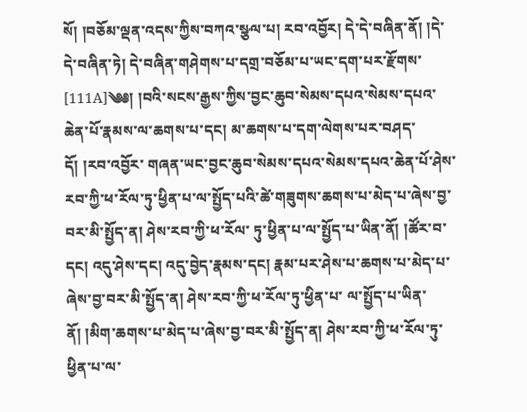སོ། །བཅོམ་ལྡན་འདས་ཀྱིས་བཀའ་སྩལ་པ། རབ་འབྱོར། དེ་དེ་བཞིན་ནོ། །དེ་དེ་བཞིན་ཏེ། དེ་བཞིན་གཤེགས་པ་དགྲ་བཅོམ་པ་ཡང་དག་པར་རྫོགས་ [111A]༄༅། །བའི་སངས་རྒྱས་ཀྱིས་བྱང་ཆུབ་སེམས་དཔའ་སེམས་དཔའ་ཆེན་པོ་རྣམས་ལ་ཆགས་པ་དང། མ་ཆགས་པ་དག་ལེགས་པར་བཤད་དོ། །རབ་འབྱོར་ གཞན་ཡང་བྱང་ཆུབ་སེམས་དཔའ་སེམས་དཔའ་ཆེན་པོ་ཤེས་རབ་ཀྱི་ཕ་རོལ་ཏུ་ཕྱིན་པ་ལ་སྤྱོད་པའི་ཚེ་གཟུགས་ཆགས་པ་མེད་པ་ཞེས་བྱ་བར་མི་སྤྱོད་ན། ཤེས་རབ་ཀྱི་ཕ་རོལ་ ཏུ་ཕྱིན་པ་ལ་སྤྱོད་པ་ཡིན་ནོ། །ཚོར་བ་དང། འདུ་ཤེས་དང། འདུ་བྱེད་རྣམས་དང། རྣམ་པར་ཤེས་པ་ཆགས་པ་མེད་པ་ཞེས་བྱ་བར་མི་སྤྱོད་ན། ཤེས་རབ་ཀྱི་ཕ་རོལ་ཏུ་ཕྱིན་པ་ ལ་སྤྱོད་པ་ཡིན་ནོ། །མིག་ཆགས་པ་མེད་པ་ཞེས་བྱ་བར་མི་སྤྱོད་ན། ཤེས་རབ་ཀྱི་ཕ་རོལ་ཏུ་ཕྱིན་པ་ལ་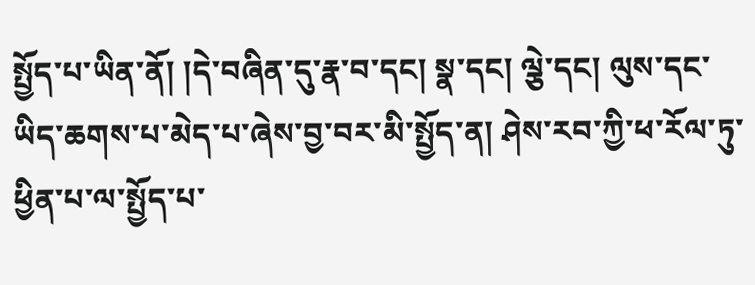སྤྱོད་པ་ཡིན་ནོ། །དེ་བཞིན་དུ་རྣ་བ་དང། སྣ་དང། ལྕེ་དང། ལུས་དང་ ཡིད་ཆགས་པ་མེད་པ་ཞེས་བྱ་བར་མི་སྤྱོད་ན། ཤེས་རབ་ཀྱི་ཕ་རོལ་ཏུ་ཕྱིན་པ་ལ་སྤྱོད་པ་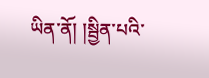ཡིན་ནོ། །སྦྱིན་པའི་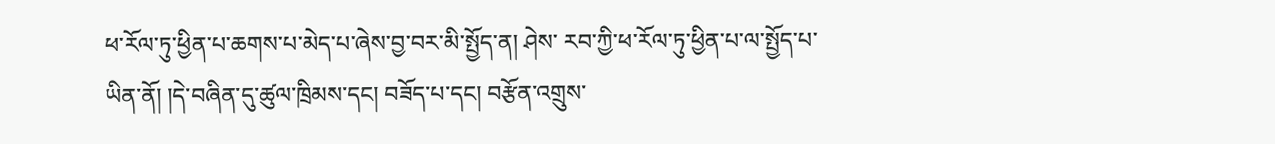ཕ་རོལ་ཏུ་ཕྱིན་པ་ཆགས་པ་མེད་པ་ཞེས་བྱ་བར་མི་སྤྱོད་ན། ཤེས་ རབ་ཀྱི་ཕ་རོལ་ཏུ་ཕྱིན་པ་ལ་སྤྱོད་པ་ཡིན་ནོ། །དེ་བཞིན་དུ་ཚུལ་ཁྲིམས་དང། བཟོད་པ་དང། བརྩོན་འགྲུས་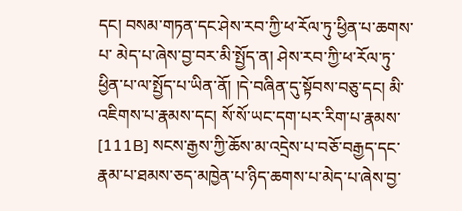དང། བསམ་གཏན་དང་ཤེས་རབ་ཀྱི་ཕ་རོལ་ཏུ་ཕྱིན་པ་ཆགས་པ་ མེད་པ་ཞེས་བྱ་བར་མི་སྤྱོད་ན། ཤེས་རབ་ཀྱི་ཕ་རོལ་ཏུ་ཕྱིན་པ་ལ་སྤྱོད་པ་ཡིན་ནོ། །དེ་བཞིན་དུ་སྟོབས་བཅུ་དང། མི་འཇིགས་པ་རྣམས་དང། སོ་སོ་ཡང་དག་པར་རིག་པ་རྣམས་ [111B] སངས་རྒྱས་ཀྱི་ཆོས་མ་འདྲེས་པ་བཅོ་བརྒྱད་དང་རྣམ་པ་ཐམས་ཅད་མཁྱེན་པ་ཉིད་ཆགས་པ་མེད་པ་ཞེས་བྱ་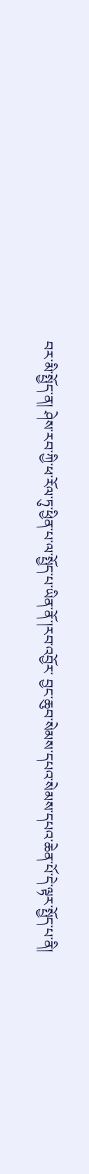བར་མི་སྤྱོད་ན། ཤེས་རབ་ཀྱི་ཕ་རོལ་ཏུ་ཕྱིན་པ་ལ་སྤྱོད་པ་ཡིན་ནོ་།རབ་འབྱོར་ བྱང་ཆུབ་སེམས་དཔའ་སེམས་དཔའ་ཆེན་པོ་དེ་ལྟར་སྤྱོད་པ་ནི།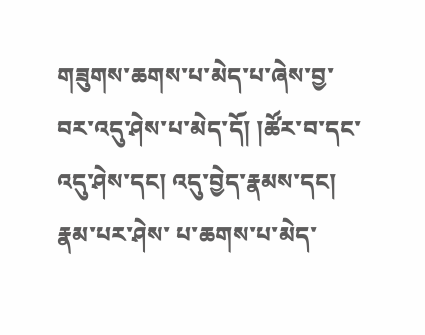གཟུགས་ཆགས་པ་མེད་པ་ཞེས་བྱ་བར་འདུ་ཤེས་པ་མེད་དོ། །ཚོར་བ་དང་འདུ་ཤེས་དང། འདུ་བྱེད་རྣམས་དང། རྣམ་པར་ཤེས་ པ་ཆགས་པ་མེད་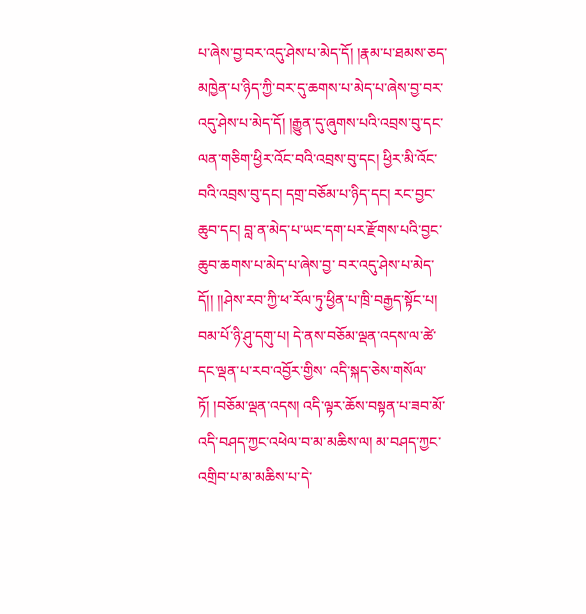པ་ཞེས་བྱ་བར་འདུ་ཤེས་པ་མེད་དོ། །རྣམ་པ་ཐམས་ཅད་མཁྱེན་པ་ཉིད་ཀྱི་བར་དུ་ཆགས་པ་མེད་པ་ཞེས་བྱ་བར་འདུ་ཤེས་པ་མེད་དོ། །རྒྱུན་དུ་ཞུགས་པའི་འབྲས་བུ་དང་ ལན་གཅིག་ཕྱིར་འོང་བའི་འབྲས་བུ་དང། ཕྱིར་མི་འོང་བའི་འབྲས་བུ་དང། དགྲ་བཅོམ་པ་ཉིད་དང། རང་བྱང་ཆུབ་དང། བླ་ན་མེད་པ་ཡང་དག་པར་རྫོགས་པའི་བྱང་ཆུབ་ཆགས་པ་མེད་པ་ཞེས་བྱ་ བར་འདུ་ཤེས་པ་མེད་དོ།། །།ཤེས་རབ་ཀྱི་ཕ་རོལ་ཏུ་ཕྱིན་པ་ཁྲི་བརྒྱད་སྟོང་པ། བམ་པོ་ཉི་ཤུ་དགུ་པ། དེ་ནས་བཅོམ་ལྡན་འདས་ལ་ཚེ་དང་ལྡན་པ་རབ་འབྱོར་གྱིས་ འདི་སྐད་ཅེས་གསོལ་ཏོ། །བཅོམ་ལྡན་འདས། འདི་ལྟར་ཆོས་བསྟན་པ་ཟབ་མོ་འདི་བཤད་ཀྱང་འཕེལ་བ་མ་མཆིས་ལ། མ་བཤད་ཀྱང་འགྲིབ་པ་མ་མཆིས་པ་དེ་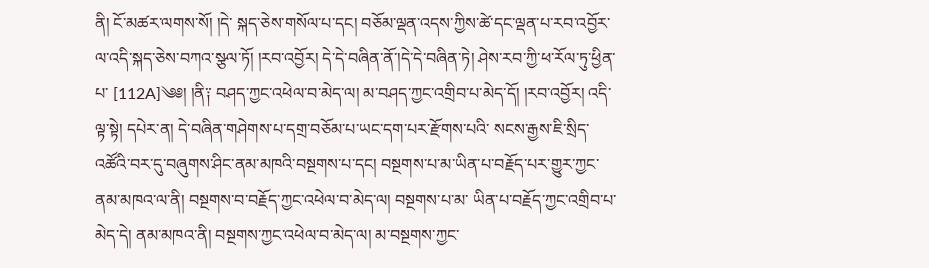ནི། ངོ་མཚར་ལགས་སོ། །དེ་ སྐད་ཅེས་གསོལ་པ་དང། བཅོམ་ལྡན་འདས་ཀྱིས་ཚེ་དང་ལྡན་པ་རབ་འབྱོར་ལ་འདི་སྐད་ཅེས་བཀའ་སྩལ་ཏོ། །རབ་འབྱོར། དེ་དེ་བཞིན་ནོ་།དེ་དེ་བཞིན་ཏེ། ཤེས་རབ་ཀྱི་ཕ་རོལ་ཏུ་ཕྱིན་པ་ [112A]༄༅། །ནི༑ བཤད་ཀྱང་འཕེལ་བ་མེད་ལ། མ་བཤད་ཀྱང་འགྲིབ་པ་མེད་དོ། །རབ་འབྱོར། འདི་ལྟ་སྟེ། དཔེར་ན། དེ་བཞིན་གཤེགས་པ་དགྲ་བཅོམ་པ་ཡང་དག་པར་རྫོགས་པའི་ སངས་རྒྱས་ཇི་སྲིད་འཚོའི་བར་དུ་བཞུགས་ཤིང་ནམ་མཁའི་བསྔགས་པ་དང། བསྔགས་པ་མ་ཡིན་པ་བརྗོད་པར་གྱུར་ཀྱང་ནམ་མཁའ་ལ་ནི། བསྔགས་བ་བརྗོད་ཀྱང་འཕེལ་བ་མེད་ལ། བསྔགས་པ་མ་ ཡིན་པ་བརྗོད་ཀྱང་འགྲིབ་པ་མེད་དེ། ནམ་མཁའ་ནི། བསྔགས་ཀྱང་འཕེལ་བ་མེད་ལ། མ་བསྔགས་ཀྱང་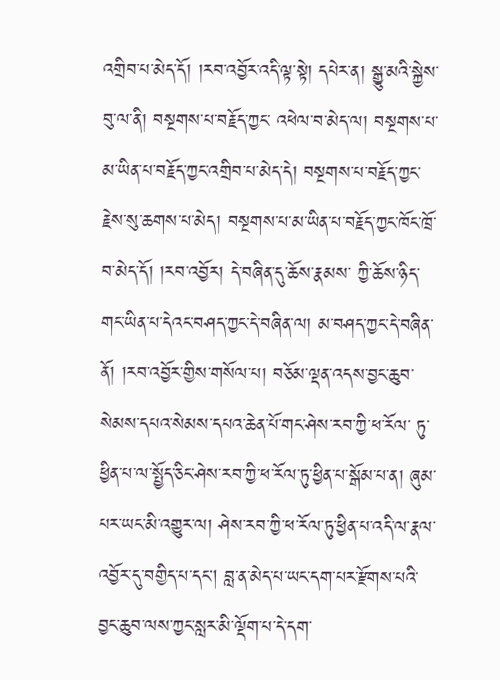འགྲིབ་པ་མེད་དོ། །རབ་འབྱོར་འདི་ལྟ་སྟེ། དཔེར་ན། སྒྱུ་མའི་སྐྱེས་བུ་ལ་ནི། བསྔགས་པ་བརྗོད་ཀྱང་ འཕེལ་བ་མེད་ལ། བསྔགས་པ་མ་ཡིན་པ་བརྗོད་ཀྱང་འགྲིབ་པ་མེད་དེ། བསྔགས་པ་བརྗོད་ཀྱང་རྗེས་སུ་ཆགས་པ་མེད། བསྔགས་པ་མ་ཡིན་པ་བརྗོད་ཀྱང་ཁོང་ཁྲོ་བ་མེད་དོ། །རབ་འབྱོར། དེ་བཞིན་དུ་ཆོས་རྣམས་ ཀྱི་ཆོས་ཉིད་གང་ཡིན་པ་དེའང་བཤད་ཀྱང་དེ་བཞིན་ལ། མ་བཤད་ཀྱང་དེ་བཞིན་ནོ། །རབ་འབྱོར་གྱིས་གསོལ་པ། བཅོམ་ལྡན་འདས་བྱང་ཆུབ་སེམས་དཔའ་སེམས་དཔའ་ཆེན་པོ་གང་ཤེས་རབ་ཀྱི་ཕ་རོལ་ ཏུ་ཕྱིན་པ་ལ་སྤྱོད་ཅིང་ཤེས་རབ་ཀྱི་ཕ་རོལ་ཏུ་ཕྱིན་པ་སྒོམ་པ་ན། ཞུམ་པར་ཡང་མི་འགྱུར་ལ། ཤེས་རབ་ཀྱི་ཕ་རོལ་ཏུ་ཕྱིན་པ་འདི་ལ་རྣལ་འབྱོར་དུ་བགྱིད་པ་དང། བླ་ན་མེད་པ་ཡང་དག་པར་རྫོགས་པའི་ བྱང་ཆུབ་ལས་ཀྱང་སླར་མི་ལྡོག་པ་དེ་དག་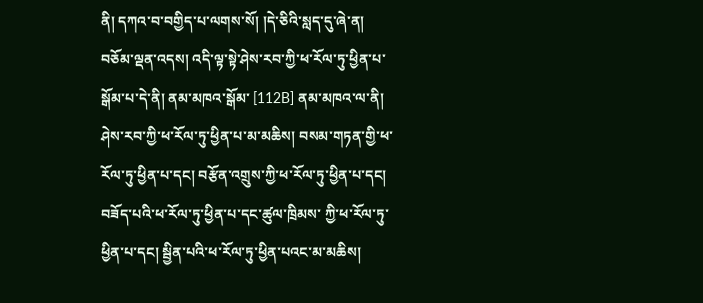ནི། དཀའ་བ་བགྱིད་པ་ལགས་སོ། །དེ་ཅིའི་སླད་དུ་ཞེ་ན། བཅོམ་ལྡན་འདས། འདི་ལྟ་སྟེ་ཤེས་རབ་ཀྱི་ཕ་རོལ་ཏུ་ཕྱིན་པ་སྒོམ་པ་དེ་ནི། ནམ་མཁའ་སྒོམ་ [112B] ནམ་མཁའ་ལ་ནི། ཤེས་རབ་ཀྱི་ཕ་རོལ་ཏུ་ཕྱིན་པ་མ་མཆིས། བསམ་གཏན་གྱི་ཕ་རོལ་ཏུ་ཕྱིན་པ་དང། བརྩོན་འགྲུས་ཀྱི་ཕ་རོལ་ཏུ་ཕྱིན་པ་དང། བཟོད་པའི་ཕ་རོལ་ཏུ་ཕྱིན་པ་དང་ཚུལ་ཁྲིམས་ ཀྱི་ཕ་རོལ་ཏུ་ཕྱིན་པ་དང། སྦྱིན་པའི་ཕ་རོལ་ཏུ་ཕྱིན་པའང་མ་མཆིས།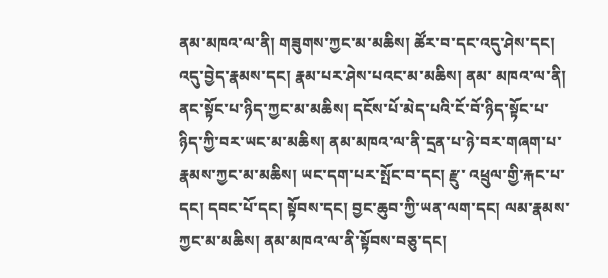ནམ་མཁའ་ལ་ནི། གཟུགས་ཀྱང་མ་མཆིས། ཚོར་བ་དང་འདུ་ཤེས་དང། འདུ་བྱེད་རྣམས་དང། རྣམ་པར་ཤེས་པའང་མ་མཆིས། ནམ་ མཁའ་ལ་ནི། ནང་སྟོང་པ་ཉིད་ཀྱང་མ་མཆིས། དངོས་པོ་མེད་པའི་ངོ་བོ་ཉིད་སྟོང་པ་ཉིད་ཀྱི་བར་ཡང་མ་མཆིས། ནམ་མཁའ་ལ་ནི་དྲན་པ་ཉེ་བར་གཞག་པ་རྣམས་ཀྱང་མ་མཆིས། ཡང་དག་པར་སྤོང་བ་དང། རྫུ་ འཕྲུལ་གྱི་རྐང་པ་དང། དབང་པོ་དང། སྟོབས་དང། བྱང་ཆུབ་ཀྱི་ཡན་ལག་དང། ལམ་རྣམས་ཀྱང་མ་མཆིས། ནམ་མཁའ་ལ་ནི་སྟོབས་བཅུ་དང།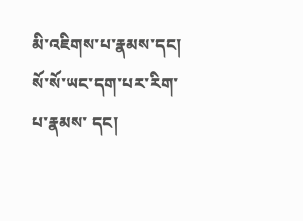མི་འཇིགས་པ་རྣམས་དང། སོ་སོ་ཡང་དག་པར་རིག་པ་རྣམས་ དང།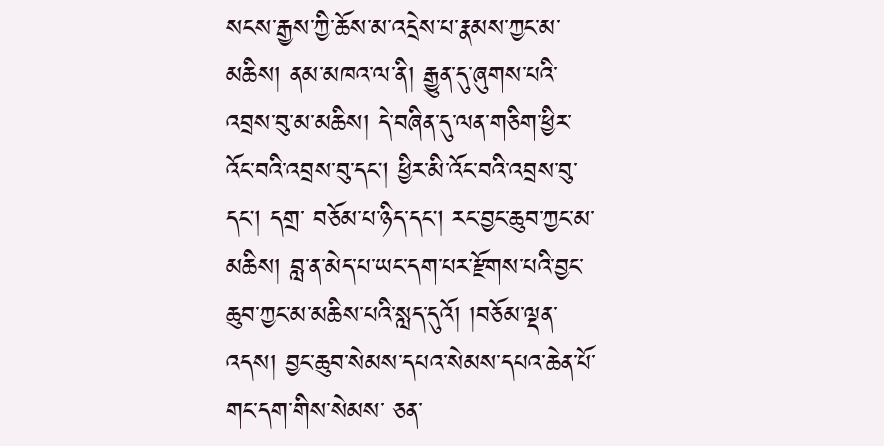སངས་རྒྱས་ཀྱི་ཆོས་མ་འདྲེས་པ་རྣམས་ཀྱང་མ་མཆིས། ནམ་མཁའ་ལ་ནི། རྒྱུན་དུ་ཞུགས་པའི་འབྲས་བུ་མ་མཆིས། དེ་བཞིན་དུ་ལན་གཅིག་ཕྱིར་འོང་བའི་འབྲས་བུ་དང། ཕྱིར་མི་འོང་བའི་འབྲས་བུ་དང། དགྲ་ བཅོམ་པ་ཉིད་དང། རང་བྱང་ཆུབ་ཀྱང་མ་མཆིས། བླ་ན་མེད་པ་ཡང་དག་པར་རྫོགས་པའི་བྱང་ཆུབ་ཀྱང་མ་མཆིས་པའི་སླད་དུའོ། །བཅོམ་ལྡན་འདས། བྱང་ཆུབ་སེམས་དཔའ་སེམས་དཔའ་ཆེན་པོ་གང་དག་གིས་སེམས་ ཅན་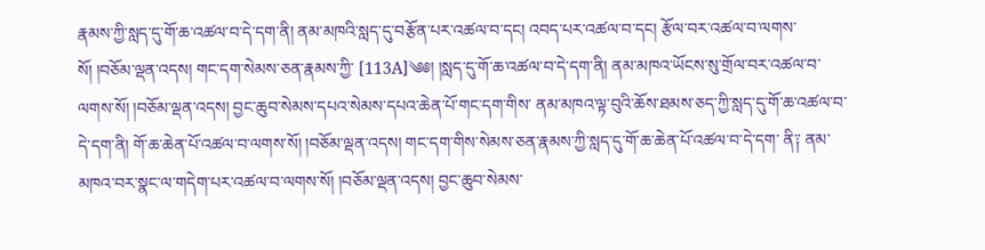རྣམས་ཀྱི་སླད་དུ་གོ་ཆ་འཚལ་བ་དེ་དག་ནི། ནམ་མཁའི་སླད་དུ་བརྩོན་པར་འཚལ་བ་དང། འབད་པར་འཚལ་བ་དང། རྩོལ་བར་འཚལ་བ་ལགས་སོ། །བཅོམ་ལྡན་འདས། གང་དག་སེམས་ཅན་རྣམས་ཀྱི་ [113A]༄༅། །སླད་དུ་གོ་ཆ་འཚལ་བ་དེ་དག་ནི། ནམ་མཁའ་ཡོངས་སུ་གྲོལ་བར་འཚལ་བ་ལགས་སོ། །བཅོམ་ལྡན་འདས། བྱང་ཆུབ་སེམས་དཔའ་སེམས་དཔའ་ཆེན་པོ་གང་དག་གིས་ ནམ་མཁའ་ལྟ་བུའི་ཆོས་ཐམས་ཅད་ཀྱི་སླད་དུ་གོ་ཆ་འཚལ་བ་དེ་དག་ནི། གོ་ཆ་ཆེན་པོ་འཚལ་བ་ལགས་སོ། །བཅོམ་ལྡན་འདས། གང་དག་གིས་སེམས་ཅན་རྣམས་ཀྱི་སླད་དུ་གོ་ཆ་ཆེན་པོ་འཚལ་བ་དེ་དག་ ནི༑ ནམ་མཁའ་བར་སྣང་ལ་གདེག་པར་འཚལ་བ་ལགས་སོ། །བཅོམ་ལྡན་འདས། བྱང་ཆུབ་སེམས་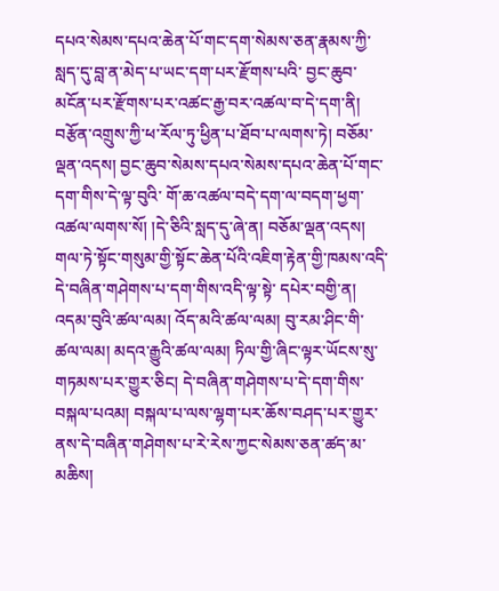དཔའ་སེམས་དཔའ་ཆེན་པོ་གང་དག་སེམས་ཅན་རྣམས་ཀྱི་སླད་དུ་བླ་ན་མེད་པ་ཡང་དག་པར་རྫོགས་པའི་ བྱང་ཆུབ་མངོན་པར་རྫོགས་པར་འཚང་རྒྱ་བར་འཚལ་བ་དེ་དག་ནི། བརྩོན་འགྲུས་ཀྱི་ཕ་རོལ་ཏུ་ཕྱིན་པ་ཐོབ་པ་ལགས་ཏེ། བཅོམ་ལྡན་འདས། བྱང་ཆུབ་སེམས་དཔའ་སེམས་དཔའ་ཆེན་པོ་གང་དག་གིས་དེ་ལྟ་བུའི་ གོ་ཆ་འཚལ་བདེ་དག་ལ་བདག་ཕྱག་འཚལ་ལགས་སོ། །དེ་ཅིའི་སླད་དུ་ཞེ་ན། བཅོམ་ལྡན་འདས། གལ་ཏེ་སྟོང་གསུམ་གྱི་སྟོང་ཆེན་པོའི་འཇིག་རྟེན་གྱི་ཁམས་འདི་དེ་བཞིན་གཤེགས་པ་དག་གིས་འདི་ལྟ་སྟེ་ དཔེར་བགྱི་ན། འདམ་བུའི་ཚལ་ལམ། འོད་མའི་ཚལ་ལམ། བུ་རམ་ཤིང་གི་ཚལ་ལམ། མདའ་རྒྱུའི་ཚལ་ལམ། ཏིལ་གྱི་ཞིང་ལྟར་ཡོངས་སུ་གཏམས་པར་གྱུར་ཅིང། དེ་བཞིན་གཤེགས་པ་དེ་དག་གིས་ བསྐལ་པའམ། བསྐལ་པ་ལས་ལྷག་པར་ཆོས་བཤད་པར་གྱུར་ནས་དེ་བཞིན་གཤེགས་པ་རེ་རེས་ཀྱང་སེམས་ཅན་ཚད་མ་མཆིས།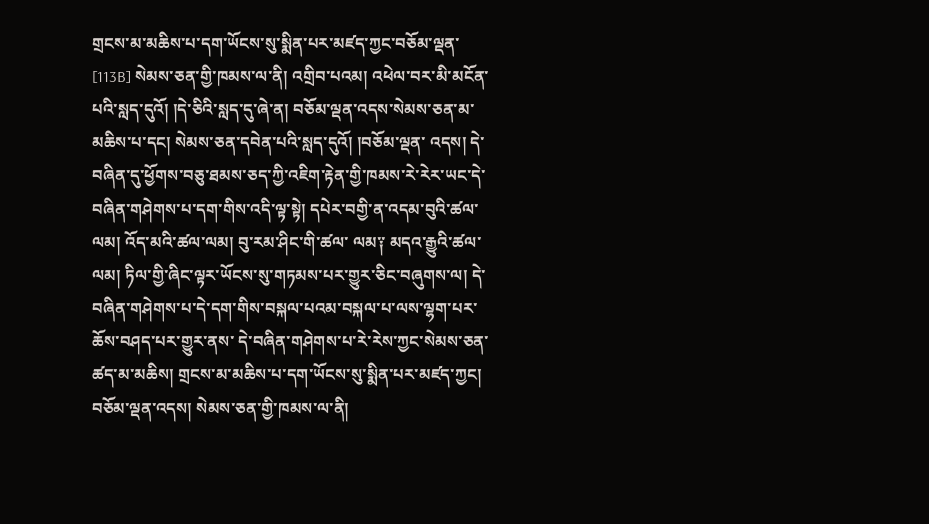གྲངས་མ་མཆིས་པ་དག་ཡོངས་སུ་སྨིན་པར་མཛད་ཀྱང་བཅོམ་ལྡན་ [113B] སེམས་ཅན་གྱི་ཁམས་ལ་ནི། འགྲིབ་པའམ། འཕེལ་བར་མི་མངོན་པའི་སླད་དུའོ། །དེ་ཅིའི་སླད་དུ་ཞེ་ན། བཅོམ་ལྡན་འདས་སེམས་ཅན་མ་མཆིས་པ་དང། སེམས་ཅན་དབེན་པའི་སླད་དུའོ། །བཅོམ་ལྡན་ འདས། དེ་བཞིན་དུ་ཕྱོགས་བཅུ་ཐམས་ཅད་ཀྱི་འཇིག་རྟེན་གྱི་ཁམས་རེ་རེར་ཡང་དེ་བཞིན་གཤེགས་པ་དག་གིས་འདི་ལྟ་སྟེ། དཔེར་བགྱི་ན་འདམ་བུའི་ཚལ་ལམ། འོད་མའི་ཚལ་ལམ། བུ་རམ་ཤིང་གི་ཚལ་ ལམ༑ མདའ་རྒྱུའི་ཚལ་ལམ། ཏིལ་གྱི་ཞིང་ལྟར་ཡོངས་སུ་གཏམས་པར་གྱུར་ཅིང་བཞུགས་ལ། དེ་བཞིན་གཤེགས་པ་དེ་དག་གིས་བསྐལ་པའམ་བསྐལ་པ་ལས་ལྷག་པར་ཆོས་བཤད་པར་གྱུར་ནས་ དེ་བཞིན་གཤེགས་པ་རེ་རེས་ཀྱང་སེམས་ཅན་ཚད་མ་མཆིས། གྲངས་མ་མཆིས་པ་དག་ཡོངས་སུ་སྨིན་པར་མཛད་ཀྱང། བཅོམ་ལྡན་འདས། སེམས་ཅན་གྱི་ཁམས་ལ་ནི།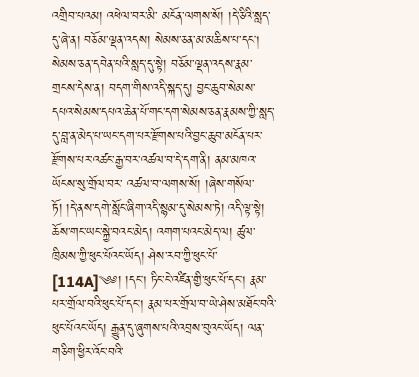འགྲིབ་པའམ། འཕེལ་བར་མི་ མངོན་ལགས་སོ། །དེ་ཅིའི་སླད་དུ་ཞེ་ན། བཅོམ་ལྡན་འདས། སེམས་ཅན་མ་མཆིས་པ་དང། སེམས་ཅན་དབེན་པའི་སླད་དུ་སྟེ། བཅོམ་ལྡན་འདས་རྣམ་གྲངས་དེས་ན། བདག་གིས་འདི་སྐད་དུ། བྱང་ཆུབ་སེམས་ དཔའ་སེམས་དཔའ་ཆེན་པོ་གང་དག་སེམས་ཅན་རྣམས་ཀྱི་སླད་དུ་བླ་ན་མེད་པ་ཡང་དག་པར་རྫོགས་པའི་བྱང་ཆུབ་མངོན་པར་རྫོགས་པར་འཚང་རྒྱ་བར་འཚལ་བ་དེ་དག་ནི། ནམ་མཁའ་ཡོངས་སུ་གྲོལ་བར་ འཚལ་བ་ལགས་སོ། །ཞེས་གསོལ་ཏོ། །དེ་ནས་དགེ་སློང་ཞིག་འདི་སྙམ་དུ་སེམས་ཏེ། འདི་ལྟ་སྟེ། ཆོས་གང་ཡང་སྐྱེ་བའང་མེད། འགག་པའང་མེད་ལ། ཚུལ་ཁྲིམས་ཀྱི་ཕུང་པོའང་ཡོད། ཤེས་རབ་ཀྱི་ཕུང་པོ་ [114A]༄༅། །དང། ཏིང་ངེ་འཛིན་གྱི་ཕུང་པོ་དང། རྣམ་པར་གྲོལ་བའི་ཕུང་པོ་དང། རྣམ་པར་གྲོལ་བ་ཡེ་ཤེས་མཐོང་བའི་ཕུང་པོའང་ཡོད། རྒྱུན་དུ་ཞུགས་པའི་འབྲས་བུའང་ཡོད། ལན་ གཅིག་ཕྱིར་འོང་བའི་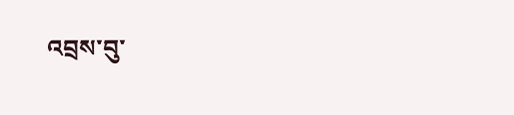འབྲས་བུ་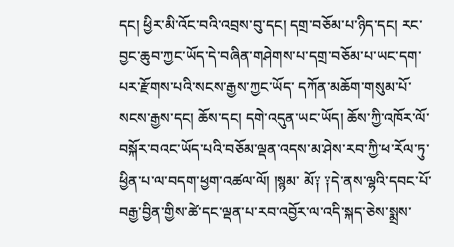དང། ཕྱིར་མི་འོང་བའི་འབྲས་བུ་དང། དགྲ་བཅོམ་པ་ཉིད་དང། རང་བྱང་ཆུབ་ཀྱང་ཡོད་དེ་བཞིན་གཤེགས་པ་དགྲ་བཅོམ་པ་ཡང་དག་པར་རྫོགས་པའི་སངས་རྒྱས་ཀྱང་ཡོད་ དཀོན་མཆོག་གསུམ་པོ་སངས་རྒྱས་དང། ཆོས་དང། དགེ་འདུན་ཡང་ཡོད། ཆོས་ཀྱི་འཁོར་ལོ་བསྐོར་བའང་ཡོད་པའི་བཅོམ་ལྡན་འདས་མ་ཤེས་རབ་ཀྱི་ཕ་རོལ་ཏུ་ཕྱིན་པ་ལ་བདག་ཕྱག་འཚལ་ལོ། །སྙམ་ མོ༑ ༑དེ་ནས་ལྷའི་དབང་པོ་བརྒྱ་བྱིན་གྱིས་ཚེ་དང་ལྡན་པ་རབ་འབྱོར་ལ་འདི་སྐད་ཅེས་སྨྲས་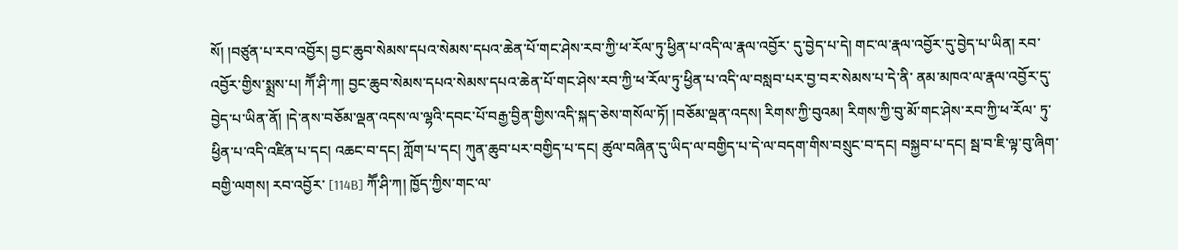སོ། །བཙུན་པ་རབ་འབྱོར། བྱང་ཆུབ་སེམས་དཔའ་སེམས་དཔའ་ཆེན་པོ་གང་ཤེས་རབ་ཀྱི་ཕ་རོལ་ཏུ་ཕྱིན་པ་འདི་ལ་རྣལ་འབྱོར་ དུ་བྱེད་པ་དེ། གང་ལ་རྣལ་འབྱོར་དུ་བྱེད་པ་ཡིན། རབ་འབྱོར་གྱིས་སྨྲས་པ། ཀཽ་ཤི་ཀ། བྱང་ཆུབ་སེམས་དཔའ་སེམས་དཔའ་ཆེན་པོ་གང་ཤེས་རབ་ཀྱི་ཕ་རོལ་ཏུ་ཕྱིན་པ་འདི་ལ་བསླབ་པར་བྱ་བར་སེམས་པ་དེ་ནི་ ནམ་མཁའ་ལ་རྣལ་འབྱོར་དུ་བྱེད་པ་ཡིན་ནོ། །དེ་ནས་བཅོམ་ལྡན་འདས་ལ་ལྷའི་དབང་པོ་བརྒྱ་བྱིན་གྱིས་འདི་སྐད་ཅེས་གསོལ་ཏོ། །བཅོམ་ལྡན་འདས། རིགས་ཀྱི་བུའམ། རིགས་ཀྱི་བུ་མོ་གང་ཤེས་རབ་ཀྱི་ཕ་རོལ་ ཏུ་ཕྱིན་པ་འདི་འཛིན་པ་དང། འཆང་བ་དང། ཀློག་པ་དང། ཀུན་ཆུབ་པར་བགྱིད་པ་དང། ཚུལ་བཞིན་དུ་ཡིད་ལ་བགྱིད་པ་དེ་ལ་བདག་གིས་བསྲུང་བ་དང། བསྐྱབ་པ་དང། སྦ་བ་ཇི་ལྟ་བུ་ཞིག་བགྱི་ལགས། རབ་འབྱོར་ [114B] ཀཽ་ཤི་ཀ། ཁྱོད་ཀྱིས་གང་ལ་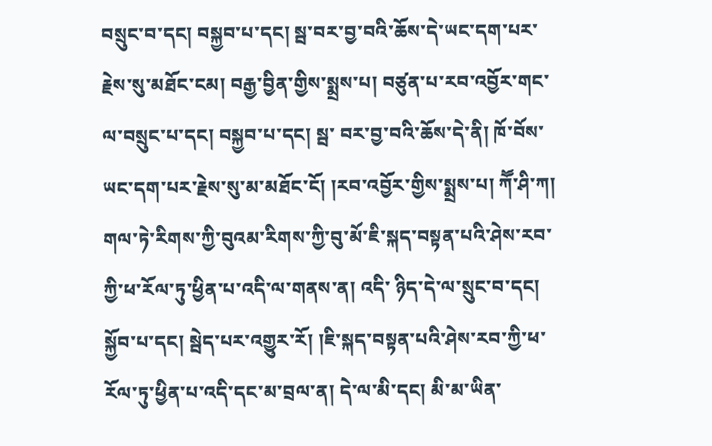བསྲུང་བ་དང། བསྐྱབ་པ་དང། སྦ་བར་བྱ་བའི་ཆོས་དེ་ཡང་དག་པར་རྗེས་སུ་མཐོང་ངམ། བརྒྱ་བྱིན་གྱིས་སྨྲས་པ། བཙུན་པ་རབ་འབྱོར་གང་ལ་བསྲུང་པ་དང། བསྐྱབ་པ་དང། སྦ་ བར་བྱ་བའི་ཆོས་དེ་ནི། ཁོ་བོས་ཡང་དག་པར་རྗེས་སུ་མ་མཐོང་ངོ། །རབ་འབྱོར་གྱིས་སྨྲས་པ། ཀཽ་ཤི་ཀ། གལ་ཏེ་རིགས་ཀྱི་བུའམ་རིགས་ཀྱི་བུ་མོ་ཇི་སྐད་བསྟན་པའི་ཤེས་རབ་ཀྱི་ཕ་རོལ་ཏུ་ཕྱིན་པ་འདི་ལ་གནས་ན། འདི་ ཉིད་དེ་ལ་སྲུང་བ་དང། སྐྱོབ་པ་དང། སྦེད་པར་འགྱུར་རོ། །ཇི་སྐད་བསྟན་པའི་ཤེས་རབ་ཀྱི་ཕ་རོལ་ཏུ་ཕྱིན་པ་འདི་དང་མ་བྲལ་ན། དེ་ལ་མི་དང། མི་མ་ཡིན་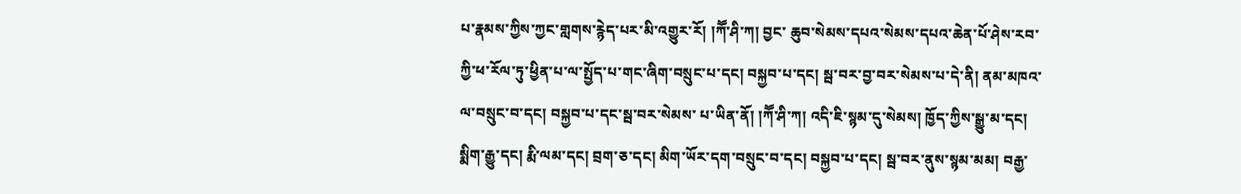པ་རྣམས་ཀྱིས་ཀྱང་གླགས་རྙེད་པར་མི་འགྱུར་རོ། །ཀཽ་ཤི་ཀ། བྱང་ ཆུབ་སེམས་དཔའ་སེམས་དཔའ་ཆེན་པོ་ཤེས་རབ་ཀྱི་ཕ་རོལ་ཏུ་ཕྱིན་པ་ལ་སྤྱོད་པ་གང་ཞིག་བསྲུང་པ་དང། བསྐྱབ་པ་དང། སྦ་བར་བྱ་བར་སེམས་པ་དེ་ནི། ནམ་མཁའ་ལ་བསྲུང་བ་དང། བསྐྱབ་པ་དང་སྦ་བར་སེམས་ པ་ཡིན་ནོ། །ཀཽ་ཤི་ཀ། འདི་ཇི་སྙམ་དུ་སེམས། ཁྱོད་ཀྱིས་སྒྱུ་མ་དང། སྨིག་རྒྱུ་དང། རྨི་ལམ་དང། བྲག་ཅ་དང། མིག་ཡོར་དག་བསྲུང་བ་དང། བསྐྱབ་པ་དང། སྦ་བར་ནུས་སྙམ་མམ། བརྒྱ་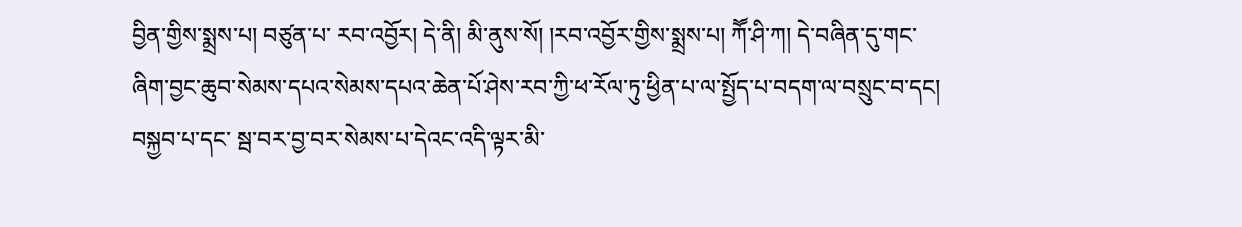བྱིན་གྱིས་སྨྲས་པ། བཙུན་པ་ རབ་འབྱོར། དེ་ནི། མི་ནུས་སོ། །རབ་འབྱོར་གྱིས་སྨྲས་པ། ཀཽ་ཤི་ཀ། དེ་བཞིན་དུ་གང་ཞིག་བྱང་ཆུབ་སེམས་དཔའ་སེམས་དཔའ་ཆེན་པོ་ཤེས་རབ་ཀྱི་ཕ་རོལ་ཏུ་ཕྱིན་པ་ལ་སྤྱོད་པ་བདག་ལ་བསྲུང་བ་དང། བསྐྱབ་པ་དང་ སྦ་བར་བྱ་བར་སེམས་པ་དེའང་འདི་ལྟར་མི་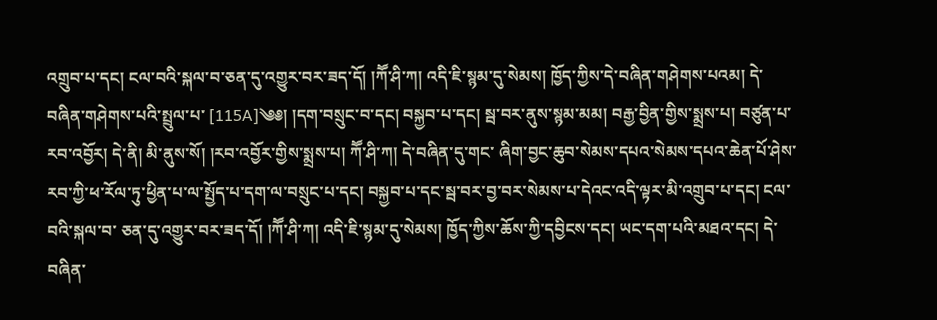འགྲུབ་པ་དང། ངལ་བའི་སྐལ་བ་ཅན་དུ་འགྱུར་བར་ཟད་དོ། །ཀཽ་ཤི་ཀ། འདི་ཇི་སྙམ་དུ་སེམས། ཁྱོད་ཀྱིས་དེ་བཞིན་གཤེགས་པའམ། དེ་བཞིན་གཤེགས་པའི་སྤྲུལ་པ་ [115A]༄༅། །དག་བསྲུང་བ་དང། བསྐྱབ་པ་དང། སྦ་བར་ནུས་སྙམ་མམ། བརྒྱ་བྱིན་གྱིས་སྨྲས་པ། བཙུན་པ་རབ་འབྱོར། དེ་ནི། མི་ནུས་སོ། །རབ་འབྱོར་གྱིས་སྨྲས་པ། ཀཽ་ཤི་ཀ། དེ་བཞིན་དུ་གང་ ཞིག་བྱང་ཆུབ་སེམས་དཔའ་སེམས་དཔའ་ཆེན་པོ་ཤེས་རབ་ཀྱི་ཕ་རོལ་ཏུ་ཕྱིན་པ་ལ་སྤྱོད་པ་དག་ལ་བསྲུང་པ་དང། བསྐྱབ་པ་དང་སྦ་བར་བྱ་བར་སེམས་པ་དེའང་འདི་ལྟར་མི་འགྲུབ་པ་དང། ངལ་བའི་སྐལ་བ་ ཅན་དུ་འགྱུར་བར་ཟད་དོ། །ཀཽ་ཤི་ཀ། འདི་ཇི་སྙམ་དུ་སེམས། ཁྱོད་ཀྱིས་ཆོས་ཀྱི་དབྱིངས་དང། ཡང་དག་པའི་མཐའ་དང། དེ་བཞིན་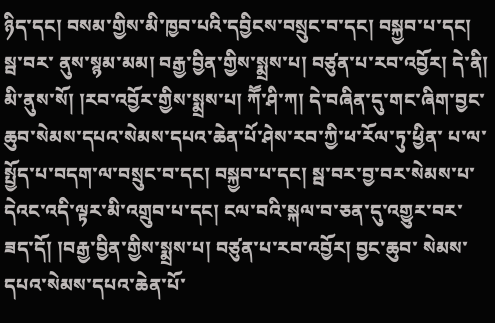ཉིད་དང། བསམ་གྱིས་མི་ཁྱབ་པའི་དབྱིངས་བསྲུང་བ་དང། བསྐྱབ་པ་དང། སྦ་བར་ ནུས་སྙམ་མམ། བརྒྱ་བྱིན་གྱིས་སྨྲས་པ། བཙུན་པ་རབ་འབྱོར། དེ་ནི། མི་ནུས་སོ། །རབ་འབྱོར་གྱིས་སྨྲས་པ། ཀཽ་ཤི་ཀ། དེ་བཞིན་དུ་གང་ཞིག་བྱང་ཆུབ་སེམས་དཔའ་སེམས་དཔའ་ཆེན་པོ་ཤེས་རབ་ཀྱི་ཕ་རོལ་ཏུ་ཕྱིན་ པ་ལ་སྤྱོད་པ་བདག་ལ་བསྲུང་བ་དང། བསྐྱབ་པ་དང། སྦ་བར་བྱ་བར་སེམས་པ་དེའང་འདི་ལྟར་མི་འགྲུབ་པ་དང། ངལ་བའི་སྐལ་བ་ཅན་དུ་འགྱུར་བར་ཟད་དོ། །བརྒྱ་བྱིན་གྱིས་སྨྲས་པ། བཙུན་པ་རབ་འབྱོར། བྱང་ཆུབ་ སེམས་དཔའ་སེམས་དཔའ་ཆེན་པོ་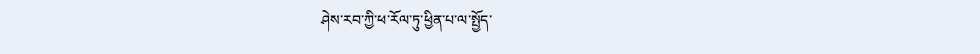ཤེས་རབ་ཀྱི་ཕ་རོལ་ཏུ་ཕྱིན་པ་ལ་སྤྱོད་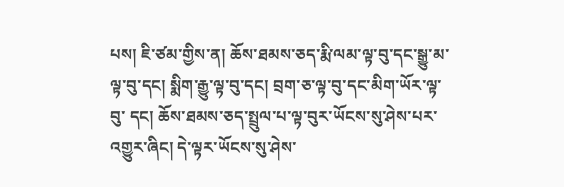པས། ཇི་ཙམ་གྱིས་ན། ཆོས་ཐམས་ཅད་རྨི་ལམ་ལྟ་བུ་དང་སྒྱུ་མ་ལྟ་བུ་དང། སྨིག་རྒྱུ་ལྟ་བུ་དང། བྲག་ཅ་ལྟ་བུ་དང་མིག་ཡོར་ལྟ་བུ་ དང། ཆོས་ཐམས་ཅད་སྤྲུལ་པ་ལྟ་བུར་ཡོངས་སུ་ཤེས་པར་འགྱུར་ཞིང། དེ་ལྟར་ཡོངས་སུ་ཤེས་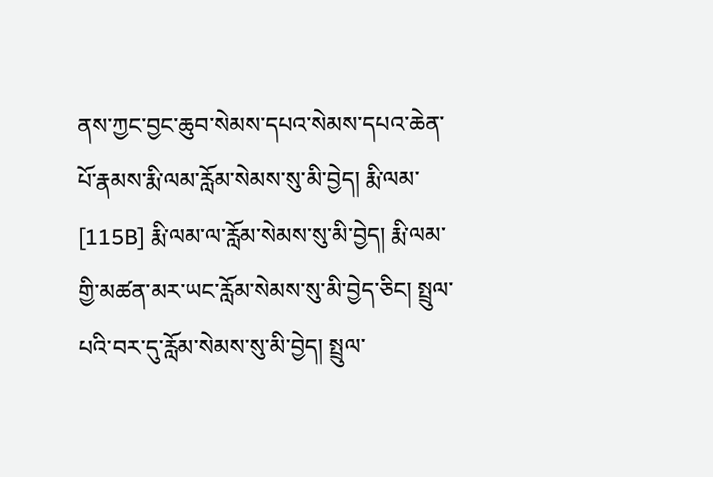ནས་ཀྱང་བྱང་ཆུབ་སེམས་དཔའ་སེམས་དཔའ་ཆེན་པོ་རྣམས་རྨི་ལམ་རློམ་སེམས་སུ་མི་བྱེད། རྨི་ལམ་ [115B] རྨི་ལམ་ལ་རློམ་སེམས་སུ་མི་བྱེད། རྨི་ལམ་གྱི་མཚན་མར་ཡང་རློམ་སེམས་སུ་མི་བྱེད་ཅིང། སྤྲུལ་པའི་བར་དུ་རློམ་སེམས་སུ་མི་བྱེད། སྤྲུལ་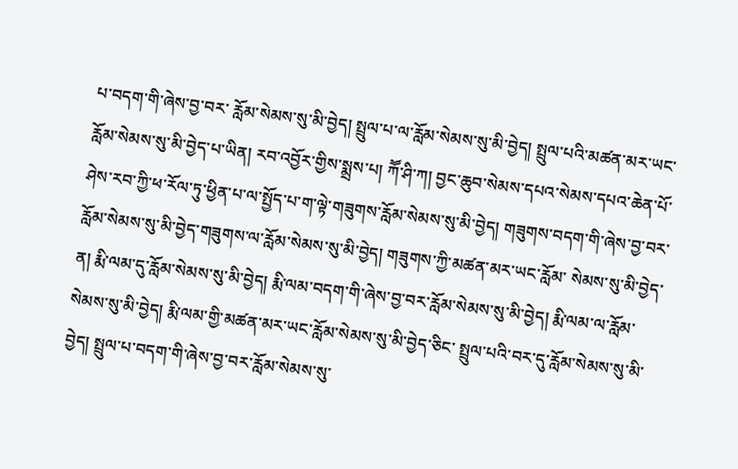པ་བདག་གི་ཞེས་བྱ་བར་ རློམ་སེམས་སུ་མི་བྱེད། སྤྲུལ་པ་ལ་རློམ་སེམས་སུ་མི་བྱེད། སྤྲུལ་པའི་མཚན་མར་ཡང་རློམ་སེམས་སུ་མི་བྱེད་པ་ཡིན། རབ་འབྱོར་གྱིས་སྨྲས་པ། ཀཽ་ཤི་ཀ། བྱང་ཆུབ་སེམས་དཔའ་སེམས་དཔའ་ཆེན་པོ་ ཤེས་རབ་ཀྱི་ཕ་རོལ་ཏུ་ཕྱིན་པ་ལ་སྤྱོད་པ་ག་ལྟེ་གཟུགས་རློམ་སེམས་སུ་མི་བྱེད། གཟུགས་བདག་གི་ཞེས་བྱ་བར་རློམ་སེམས་སུ་མི་བྱེད་གཟུགས་ལ་རློམ་སེམས་སུ་མི་བྱེད། གཟུགས་ཀྱི་མཚན་མར་ཡང་རློམ་ སེམས་སུ་མི་བྱེད་ན། རྨི་ལམ་དུ་རློམ་སེམས་སུ་མི་བྱེད། རྨི་ལམ་བདག་གི་ཞེས་བྱ་བར་རློམ་སེམས་སུ་མི་བྱེད། རྨི་ལམ་ལ་རློམ་སེམས་སུ་མི་བྱེད། རྨི་ལམ་གྱི་མཚན་མར་ཡང་རློམ་སེམས་སུ་མི་བྱེད་ཅིང་ སྤྲུལ་པའི་བར་དུ་རློམ་སེམས་སུ་མི་བྱེད། སྤྲུལ་པ་བདག་གི་ཞེས་བྱ་བར་རློམ་སེམས་སུ་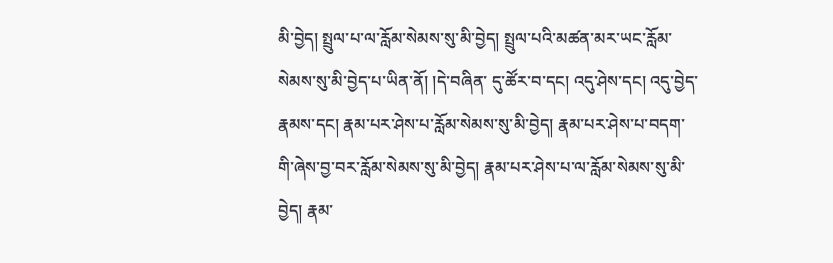མི་བྱེད། སྤྲུལ་པ་ལ་རློམ་སེམས་སུ་མི་བྱེད། སྤྲུལ་པའི་མཚན་མར་ཡང་རློམ་སེམས་སུ་མི་བྱེད་པ་ཡིན་ནོ། །དེ་བཞིན་ དུ་ཚོར་བ་དང། འདུ་ཤེས་དང། འདུ་བྱེད་རྣམས་དང། རྣམ་པར་ཤེས་པ་རློམ་སེམས་སུ་མི་བྱེད། རྣམ་པར་ཤེས་པ་བདག་གི་ཞེས་བྱ་བར་རློམ་སེམས་སུ་མི་བྱེད། རྣམ་པར་ཤེས་པ་ལ་རློམ་སེམས་སུ་མི་བྱེད། རྣམ་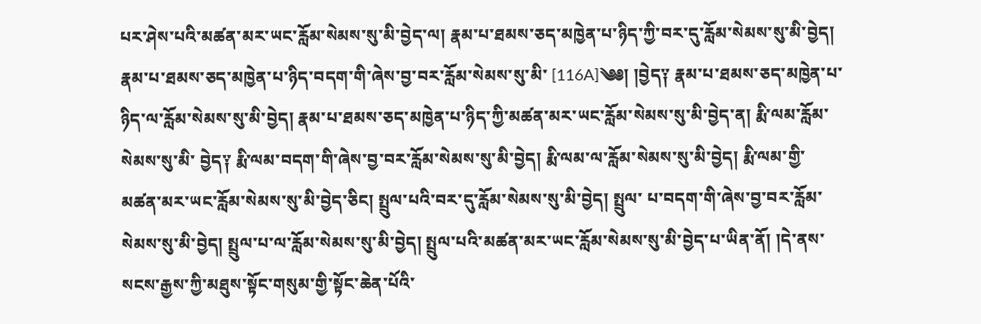པར་ཤེས་པའི་མཚན་མར་ཡང་རློམ་སེམས་སུ་མི་བྱེད་ལ། རྣམ་པ་ཐམས་ཅད་མཁྱེན་པ་ཉིད་ཀྱི་བར་དུ་རློམ་སེམས་སུ་མི་བྱེད། རྣམ་པ་ཐམས་ཅད་མཁྱེན་པ་ཉིད་བདག་གི་ཞེས་བྱ་བར་རློམ་སེམས་སུ་མི་ [116A]༄༅། །བྱེད༑ རྣམ་པ་ཐམས་ཅད་མཁྱེན་པ་ཉིད་ལ་རློམ་སེམས་སུ་མི་བྱེད། རྣམ་པ་ཐམས་ཅད་མཁྱེན་པ་ཉིད་ཀྱི་མཚན་མར་ཡང་རློམ་སེམས་སུ་མི་བྱེད་ན། རྨི་ལམ་རློམ་སེམས་སུ་མི་ བྱེད༑ རྨི་ལམ་བདག་གི་ཞེས་བྱ་བར་རློམ་སེམས་སུ་མི་བྱེད། རྨི་ལམ་ལ་རློམ་སེམས་སུ་མི་བྱེད། རྨི་ལམ་གྱི་མཚན་མར་ཡང་རློམ་སེམས་སུ་མི་བྱེད་ཅིང། སྤྲུལ་པའི་བར་དུ་རློམ་སེམས་སུ་མི་བྱེད། སྤྲུལ་ པ་བདག་གི་ཞེས་བྱ་བར་རློམ་སེམས་སུ་མི་བྱེད། སྤྲུལ་པ་ལ་རློམ་སེམས་སུ་མི་བྱེད། སྤྲུལ་པའི་མཚན་མར་ཡང་རློམ་སེམས་སུ་མི་བྱེད་པ་ཡིན་ནོ། །དེ་ནས་སངས་རྒྱས་ཀྱི་མཐུས་སྟོང་གསུམ་གྱི་སྟོང་ཆེན་པོའི་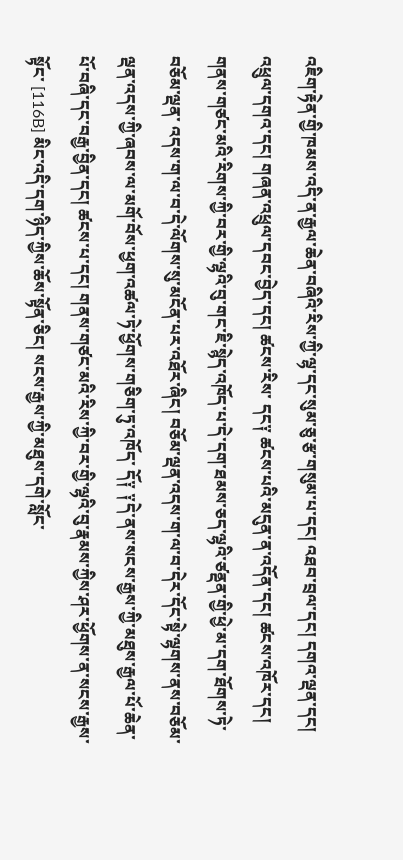འཇིག་རྟེན་གྱི་ཁམས་འདི་ན་རྒྱལ་ཆེན་བཞིའི་རིས་ཀྱི་ལྷ་དང་སུམ་ཅུ་རྩ་གསུམ་པ་དང། འཐབ་བྲལ་དང། དགའ་ལྡན་དང། འཕྲུལ་དགའ་དང། གཞན་འཕྲུལ་དབང་བྱེད་དང། ཚངས་རིས་ དང༑ ཚངས་པའི་མདུན་ན་འདོན་དང། ཚངས་འཁོར་དང། གནས་གཙང་མའི་རིགས་ཀྱི་བར་གྱི་ལྷའི་བུ་གང་ཇི་སྙེད་འཁོད་པ་དེ་དག་ཐམས་ཅད་ལྷའི་ཙནྡན་གྱི་ཕྱེ་མ་དག་ཐོགས་ཏེ་བཅོམ་ལྡན་ འདས་ག་ལ་བ་དེ་ལོགས་སུ་མངོན་པར་འཐོར་ཞིང། བཅོམ་ལྡན་འདས་ག་ལ་བ་དེར་དོང་སྟེ་ལྷགས་ནས་བཅོམ་ལྡན་འདས་ཀྱི་ཞབས་ལ་མགོ་བོས་ཕྱག་འཚལ་ཏེ་ཕྱོགས་གཅིག་ཏུ་འཁོད་ དོ༑ ༑དེ་ནས་སངས་རྒྱས་ཀྱི་མཐུས་རྒྱལ་པོ་ཆེན་པོ་བཞི་དང་བརྒྱ་བྱིན་དང། ཚངས་པ་དང། གནས་གཙང་མའི་རིས་ཀྱི་བར་གྱི་ལྷའི་བུ་རྣམས་ཀྱིས་ཤར་ཕྱོགས་ན་སངས་རྒྱས་སྟོང་ [116B] མིང་འདི་དག་ཉིད་ཀྱིས་ཆོས་སྟོན་ཅིང། སངས་རྒྱས་ཀྱི་མཐུས་དགེ་སློང་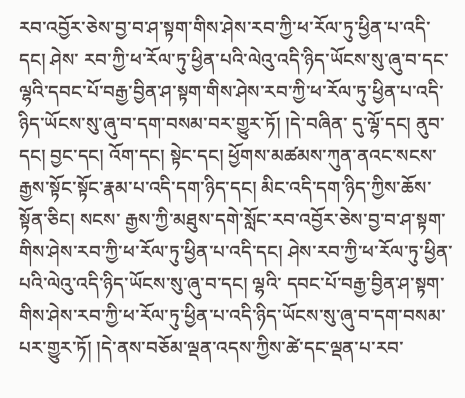རབ་འབྱོར་ཅེས་བྱ་བ་ཤ་སྟག་གིས་ཤེས་རབ་ཀྱི་ཕ་རོལ་ཏུ་ཕྱིན་པ་འདི་དང། ཤེས་ རབ་ཀྱི་ཕ་རོལ་ཏུ་ཕྱིན་པའི་ལེའུ་འདི་ཉིད་ཡོངས་སུ་ཞུ་བ་དང་ལྷའི་དབང་པོ་བརྒྱ་བྱིན་ཤ་སྟག་གིས་ཤེས་རབ་ཀྱི་ཕ་རོལ་ཏུ་ཕྱིན་པ་འདི་ཉིད་ཡོངས་སུ་ཞུ་བ་དག་བསམ་བར་གྱུར་ཏོ། །དེ་བཞིན་ དུ་ལྷོ་དང། ནུབ་དང། བྱང་དང། འོག་དང། སྟེང་དང། ཕྱོགས་མཚམས་ཀུན་ནའང་སངས་རྒྱས་སྟོང་སྟོང་རྣམ་པ་འདི་དག་ཉིད་དང། མིང་འདི་དག་ཉིད་ཀྱིས་ཆོས་སྟོན་ཅིང། སངས་ རྒྱས་ཀྱི་མཐུས་དགེ་སློང་རབ་འབྱོར་ཅེས་བྱ་བ་ཤ་སྟག་གིས་ཤེས་རབ་ཀྱི་ཕ་རོལ་ཏུ་ཕྱིན་པ་འདི་དང། ཤེས་རབ་ཀྱི་ཕ་རོལ་ཏུ་ཕྱིན་པའི་ལེའུ་འདི་ཉིད་ཡོངས་སུ་ཞུ་བ་དང། ལྷའི་ དབང་པོ་བརྒྱ་བྱིན་ཤ་སྟག་གིས་ཤེས་རབ་ཀྱི་ཕ་རོལ་ཏུ་ཕྱིན་པ་འདི་ཉིད་ཡོངས་སུ་ཞུ་བ་དག་བསམ་པར་གྱུར་ཏོ། །དེ་ནས་བཅོམ་ལྡན་འདས་ཀྱིས་ཚེ་དང་ལྡན་པ་རབ་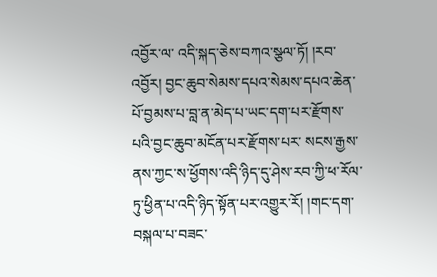འབྱོར་ལ་ འདི་སྐད་ཅེས་བཀའ་སྩལ་ཏོ། །རབ་འབྱོར། བྱང་ཆུབ་སེམས་དཔའ་སེམས་དཔའ་ཆེན་པོ་བྱམས་པ་བླ་ན་མེད་པ་ཡང་དག་པར་རྫོགས་པའི་བྱང་ཆུབ་མངོན་པར་རྫོགས་པར་ སངས་རྒྱས་ནས་ཀྱང་ས་ཕྱོགས་འདི་ཉིད་དུ་ཤེས་རབ་ཀྱི་ཕ་རོལ་ཏུ་ཕྱིན་པ་འདི་ཉིད་སྟོན་པར་འགྱུར་རོ། །གང་དག་བསྐལ་པ་བཟང་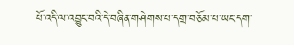པོ་འདི་ལ་འབྱུང་བའི་དེ་བཞིན་གཤེགས་པ་དགྲ་བཅོམ་པ་ཡང་དག་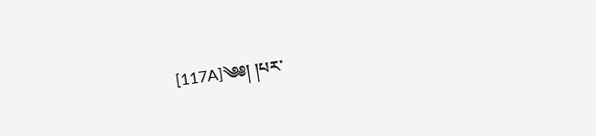[117A]༄༅། །པར་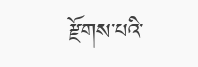རྫོགས་པའི་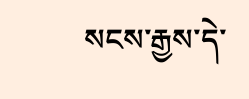སངས་རྒྱས་དེ་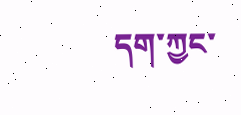དག་ཀྱང་